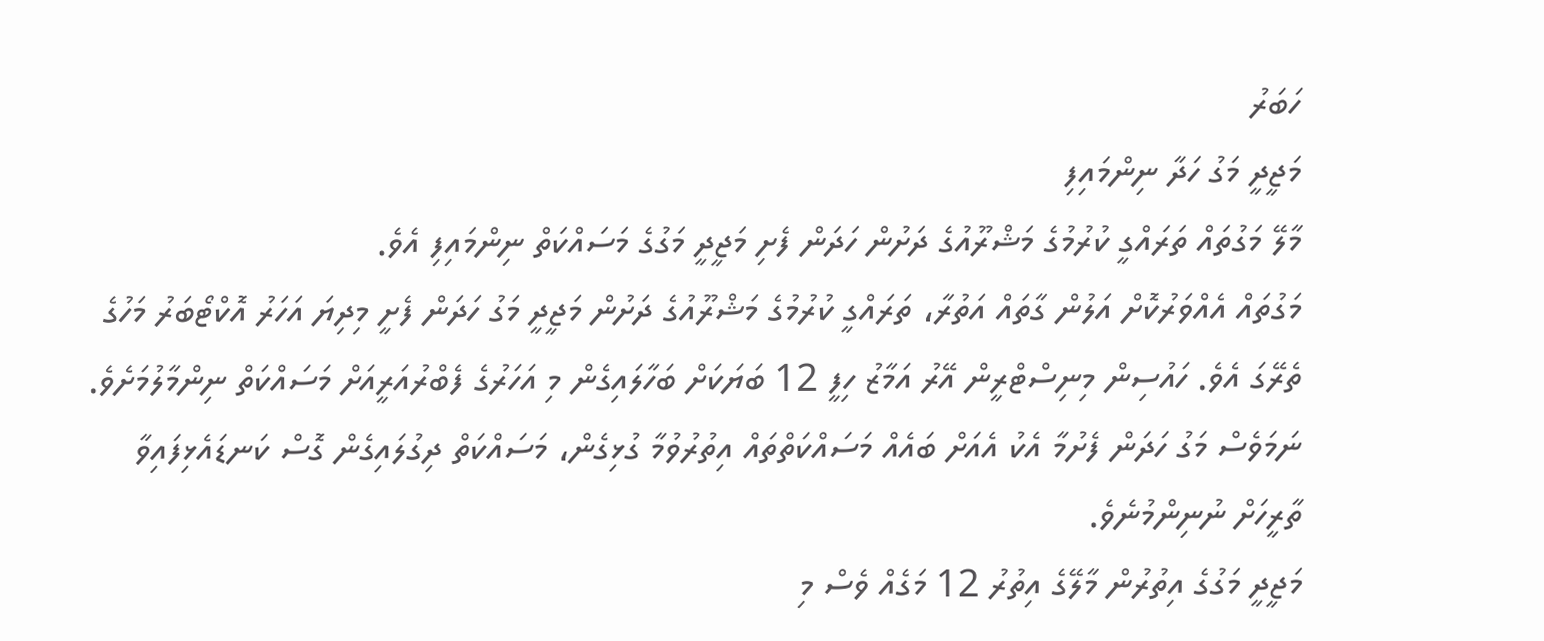ހަބަރު
މަޖީދީ މަގު ހަދާ ނިންމައިފި
މާލޭ މަގުތައް ތަރައްގީ ކުރުމުގެ މަޝްރޫއުގެ ދަށުން ހަދަން ފެށި މަޖީދީ މަގުގެ މަސައްކަތް ނިންމައިފި އެވެ.
މަގުތައް އެއްވަރުކޮށް އަލުން ގާތައް އަތުރާ، ތަރައްގީ ކުރުމުގެ މަޝްރޫއުގެ ދަށުން މަޖީދީ މަގު ހަދަން ފެށީ މިދިޔަ އަހަރު އޮކްޓޯބަރު މަހުގެ ތެރޭގަ އެވެ. ހައުސިން މިނިސްޓްރީން އޭރު އަމާޒު ހިފީ 12 ބަޔަކަށް ބަހާލައިގެން މި އަހަރުގެ ފެބްރުއަރީއަށް މަސައްކަތް ނިންމާލުމަށެވެ. ނަމަވެސް މަގު ހަދަން ފެށުމާ އެކު އެއަށް ބައެއް މަސައްކަތްތައް އިތުރުވުމާ ގުޅިގެން، މަސައްކަތް ދިގުލައިގެން ގޮސް ކަނޑައެޅިފައިވާ ތާރީހަށް ނުނިންމުނެވެ.
މަޖީދީ މަގުގެ އިތުރުން މާލޭގެ އިތުރު 12 މަގެއް ވެސް މި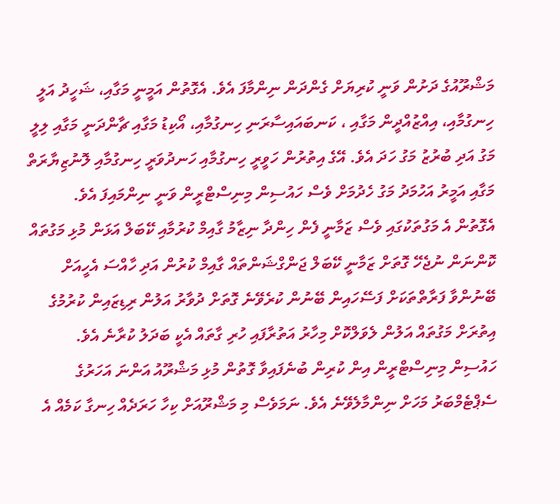މަޝްރޫއުގެ ދަށުން ވަނީ ކުރިޔަށް ގެންދަން ނިންމާފަ އެވެ. އެގޮތުން އަމީނީ މަގާއި، ޝަހީދު އަލީ ހިނގުމާއި، އިއްޒުއްދީން މަގާއި ، ކަނބައައިސާރަނި ހިނގުމާއި، އޯކިޑު މަގާއި ޗާންދަނީ މަގާއި ލިލީ މަގު އަދި ބުރުޒު މަގު ހަދަ އެވެ. އޭގެ އިތުރުން ހަވީރީ ހިނގުމާއި ހަނދުވަރީ ހިނގުމާއި ލޮނުޒިޔާރަތް މަގާއި އަމީރު އަހުމަދު މަގު ހެދުމަށް ވެސް ހައުސިން މިނިސްޓްރީން ވަނީ ނިންމައިފަ އެވެ.
އެގޮތުން އެ މަގުތަކުގައި ވެސް ޒަމާނީ ފެން ހިންދާ ނިޒާމު ގާއިމް ކުރުމާއި ކޭބަލް އަޅަން މުޅި މަގުތައް ކޮންނަން ނުޖެހޭ ގޮތަށް ޒަމާނީ ކޭބަލް ޖަންގްޝަންތައް ގާއިމް ކުރުން އަދި ހާއްސަ އެހީއަށް ބޭނުންވާ ފަރާތްތަކަށް ފަސޭހައިން ބޭނުން ކުރެވޭނެ ގޮތަށް ދުވާރު އަލުން ރިޑިޒައިން ކުރުމުގެ އިތުރަށް މަގުތައް އަލުން ލެވަލްކޮށް މިހާރު އަތުރާފައި ހުރި ގާތައް އެކީ ބަދަލު ކުރާނެ އެވެ.
ހައުސިން މިނިސްޓްރީން އިން ކުރިން ބުނެފައިވާ ގޮތުން މުޅި މަޝްރޫއު އަންނަ އަހަރުގެ ސެޕްޓެމްބަރު މަހަށް ނިންމާލެވޭނެ އެވެ. ނަމަވެސް މި މަޝްރޫއަށް ކިހާ ހަރަދެއް ހިނގާ ކަމެއް އެ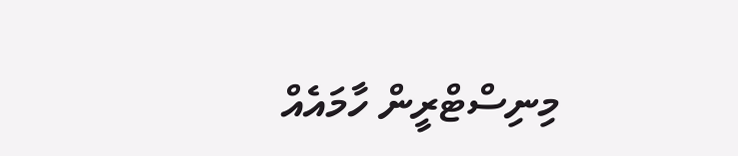މިނިސްޓްރީން ހާމައެއް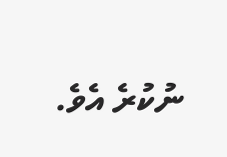ނުކުރެ އެވެ.